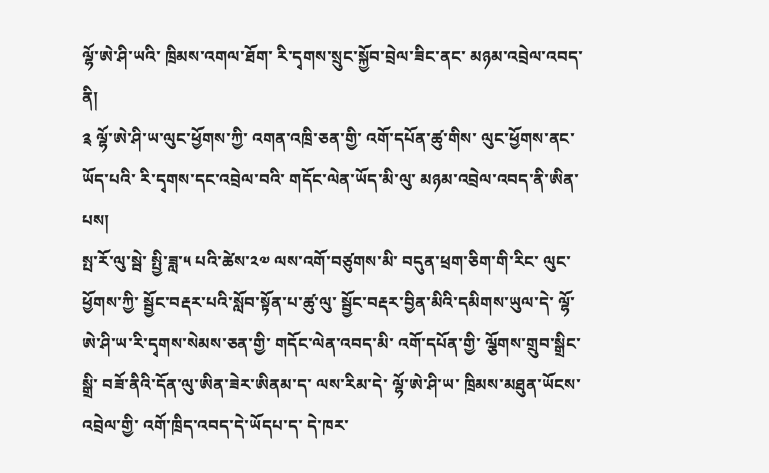ལྷོ་ཨེ་ཤི་ཡའི་ ཁྲིམས་འགལ་ཐོག་ རི་དྭགས་སྲུང་སྐྱོབ་བྲེལ་ཟིང་ནང་ མཉམ་འབྲེལ་འབད་ནི།
༉ ལྷོ་ཨེ་ཤི་ཡ་ལུང་ཕྱོགས་ཀྱི་ འགན་འཁྲི་ཅན་གྱི་ འགོ་དཔོན་ཚུ་གིས་ ལུང་ཕྱོགས་ནང་ཡོད་པའི་ རི་དྭགས་དང་འབྲེལ་བའི་ གདོང་ལེན་ཡོད་མི་ལུ་ མཉམ་འབྲེལ་འབད་ནི་ཨིན་པས།
སྤ་རོ་ལུ་སྦེ་ སྤྱི་ཟླ་༥ པའི་ཚེས་༢༧ ལས་འགོ་བཙུགས་མི་ བདུན་ཕྲག་ཅིག་གི་རིང་ ལུང་ཕྱོགས་ཀྱི་ སྦྱོང་བརྡར་པའི་སློབ་སྟོན་པ་ཚུ་ལུ་ སྦྱོང་བརྡར་བྱིན་མིའི་དམིགས་ཡུལ་དེ་ ལྷོ་ཨེ་ཤི་ཡ་རི་དྭགས་སེམས་ཅན་གྱི་ གདོང་ལེན་འབད་མི་ འགོ་དཔོན་གྱི་ ལྕོགས་གྲུབ་སྒྲིང་སྒྲི་ བཟོ་ནིའི་དོན་ལུ་ཨིན་ཟེར་ཨིནམ་ད་ ལས་རིམ་དེ་ ལྷོ་ཨེ་ཤི་ཡ་ ཁྲིམས་མཐུན་ཡོངས་འབྲེལ་གྱི་ འགོ་ཁྲིད་འབད་དེ་ཡོདཔ་ད་ དེ་ཁར་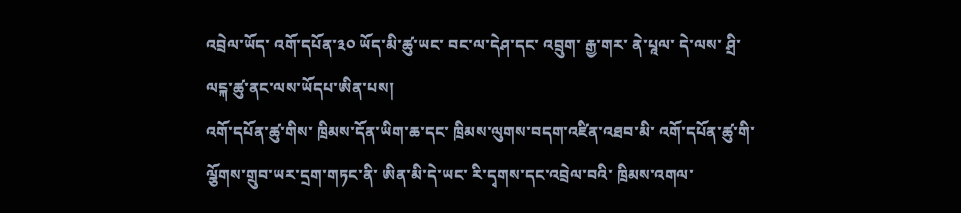འབྲེལ་ཡོད་ འགོ་དཔོན་༣༠ ཡོད་མི་ཚུ་ཡང་ བང་ལ་དེཤ་དང་ འབྲུག་ རྒྱ་གར་ ནེ་པཱལ་ དེ་ལས་ ཤྲི་ལངྐ་ཚུ་ནང་ལས་ཡོདཔ་ཨིན་པས།
འགོ་དཔོན་ཚུ་གིས་ ཁྲིམས་དོན་ཡིག་ཆ་དང་ ཁྲིམས་ལུགས་བདག་འཛིན་འཐབ་མི་ འགོ་དཔོན་ཚུ་གི་ ལྕོགས་གྲུབ་ཡར་དྲག་གཏང་ནི་ ཨིན་མི་དེ་ཡང་ རི་དྭགས་དང་འབྲེལ་བའི་ ཁྲིམས་འགལ་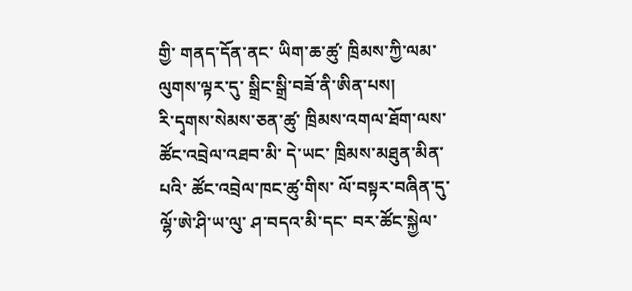གྱི་ གནད་དོན་ནང་ ཡིག་ཆ་ཚུ་ ཁྲིམས་ཀྱི་ལམ་ལུགས་ལྟར་དུ་ སྒྲིང་སྒྲི་བཟོ་ནི་ཨིན་པས།
རི་དྭགས་སེམས་ཅན་ཚུ་ ཁྲིམས་འགལ་ཐོག་ལས་ ཚོང་འབྲེལ་འཐབ་མི་ དེ་ཡང་ ཁྲིམས་མཐུན་མིན་པའི་ ཚོང་འབྲེལ་ཁང་ཚུ་གིས་ ལོ་བསྟར་བཞིན་དུ་ ལྷོ་ཨེ་ཤི་ཡ་ལུ་ ཤ་བདའ་མི་དང་ བར་ཚོང་སྐྱེལ་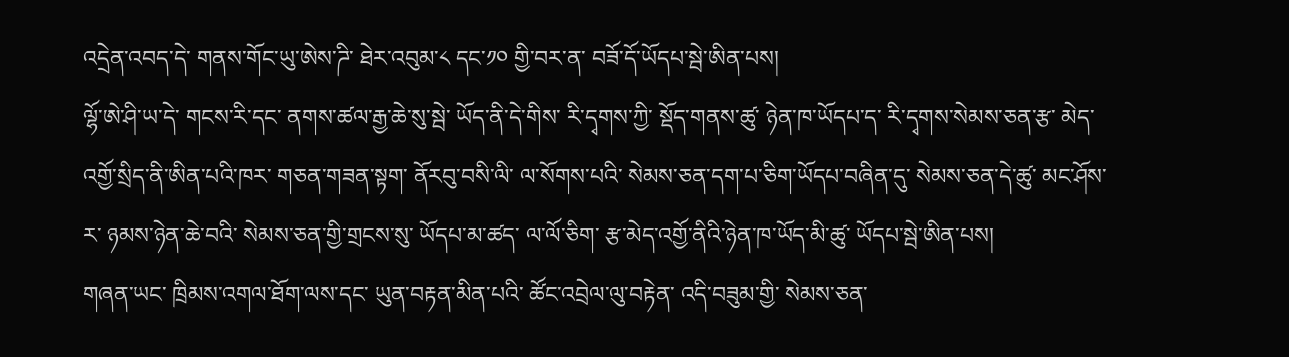འདྲེན་འབད་དེ་ གནས་གོང་ཡུ་ཨེས་ཌི་ ཐེར་འབུམ་༨ དང་༡༠ གྱི་བར་ན་ བཟོ་དོ་ཡོདཔ་སྦེ་ཨིན་པས།
ལྷོ་ཨེ་ཤི་ཡ་དེ་ གངས་རི་དང་ ནགས་ཚལ་རྒྱ་ཆེ་སུ་སྦེ་ ཡོད་ནི་དེ་གིས་ རི་དྭགས་ཀྱི་ སྡོད་གནས་ཚུ་ ཉེན་ཁ་ཡོདཔ་ད་ རི་དྭགས་སེམས་ཅན་རྩ་ མེད་འགྱོ་སྲིད་ནི་ཨིན་པའི་ཁར་ གཅན་གཟན་སྟག་ ནོརབུ་བསི་ལི་ ལ་སོགས་པའི་ སེམས་ཅན་དག་པ་ཅིག་ཡོདཔ་བཞིན་དུ་ སེམས་ཅན་དེ་ཚུ་ མང་ཤོས་ར་ ཉམས་ཉེན་ཆེ་བའི་ སེམས་ཅན་གྱི་གྲངས་སུ་ ཡོདཔ་མ་ཚད་ ལ་ལོ་ཅིག་ རྩ་མེད་འགྱོ་ནིའི་ཉེན་ཁ་ཡོད་མི་ཚུ་ ཡོདཔ་སྦེ་ཨིན་པས།
གཞན་ཡང་ ཁྲིམས་འགལ་ཐོག་ལས་དང་ ཡུན་བརྟན་མིན་པའི་ ཚོང་འབྲེལ་ལུ་བརྟེན་ འདི་བཟུམ་གྱི་ སེམས་ཅན་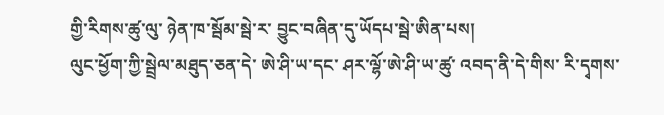གྱི་རིགས་ཚུ་ལུ་ ཉེན་ཁ་སྦོམ་སྦེ་ར་ བྱུང་བཞིན་དུ་ཡོདཔ་སྦེ་ཨིན་པས།
ལུང་ཕྱོག་ཀྱི་སྦྲེལ་མཐུད་ཅན་དེ་ ཨེ་ཤི་ཡ་དང་ ཤར་ལྷོ་ཨེ་ཤི་ཡ་ཚུ་ འབད་ནི་དེ་གིས་ རི་དྭགས་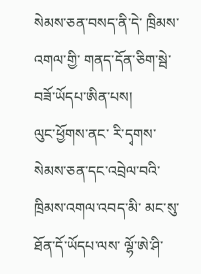སེམས་ཅན་བསད་ནི་དེ་ ཁྲིམས་འགལ་གྱི་ གནད་དོན་ཅིག་སྦེ་ བཟོ་ཡོདཔ་ཨིན་པས།
ལུང་ཕྱོགས་ནང་ རི་དྭགས་སེམས་ཅན་དང་འབྲེལ་བའི་ ཁྲིམས་འགལ་འབད་མི་ མང་སུ་ཐོན་དོ་ཡོདཔ་ལས་ ལྷོ་ཨེ་ཤི་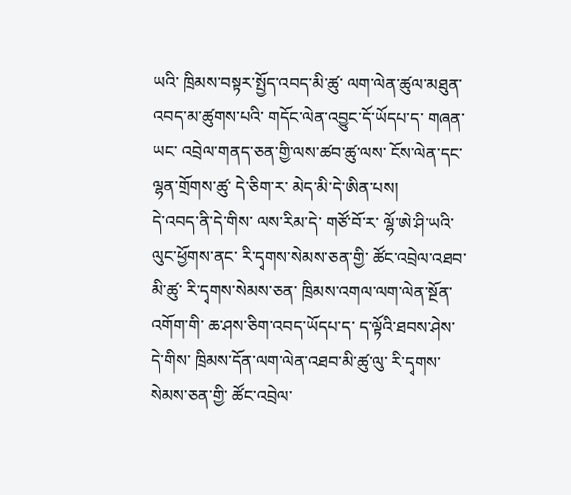ཡའི་ ཁྲིམས་བསྟར་སྤྱོད་འབད་མི་ཚུ་ ལག་ལེན་ཚུལ་མཐུན་ འབད་མ་ཚུགས་པའི་ གདོང་ལེན་འབྱུང་དོ་ཡོདཔ་ད་ གཞན་ཡང་ འབྲེལ་གནད་ཅན་གྱི་ལས་ཚབ་ཚུ་ལས་ ངོས་ལེན་དང་ ལྷན་གྲོགས་ཚུ་ དེ་ཅིག་ར་ མེད་མི་དེ་ཨིན་པས།
དེ་འབད་ནི་དེ་གིས་ ལས་རིམ་དེ་ གཙོ་བོ་ར་ ལྷོ་ཨེ་ཤི་ཡའི་ ལུང་ཕྱོགས་ནང་ རི་དྭགས་སེམས་ཅན་གྱི་ ཚོང་འབྲེལ་འཐབ་མི་ཚུ་ རི་དྭགས་སེམས་ཅན་ ཁྲིམས་འགལ་ལག་ལེན་སྔོན་འགོག་གི་ ཆ་ཤས་ཅིག་འབད་ཡོདཔ་ད་ ད་ལྟོའི་ཐབས་ཤེས་དེ་གིས་ ཁྲིམས་དོན་ལག་ལེན་འཐབ་མི་ཚུ་ལུ་ རི་དྭགས་སེམས་ཅན་གྱི་ ཚོང་འབྲེལ་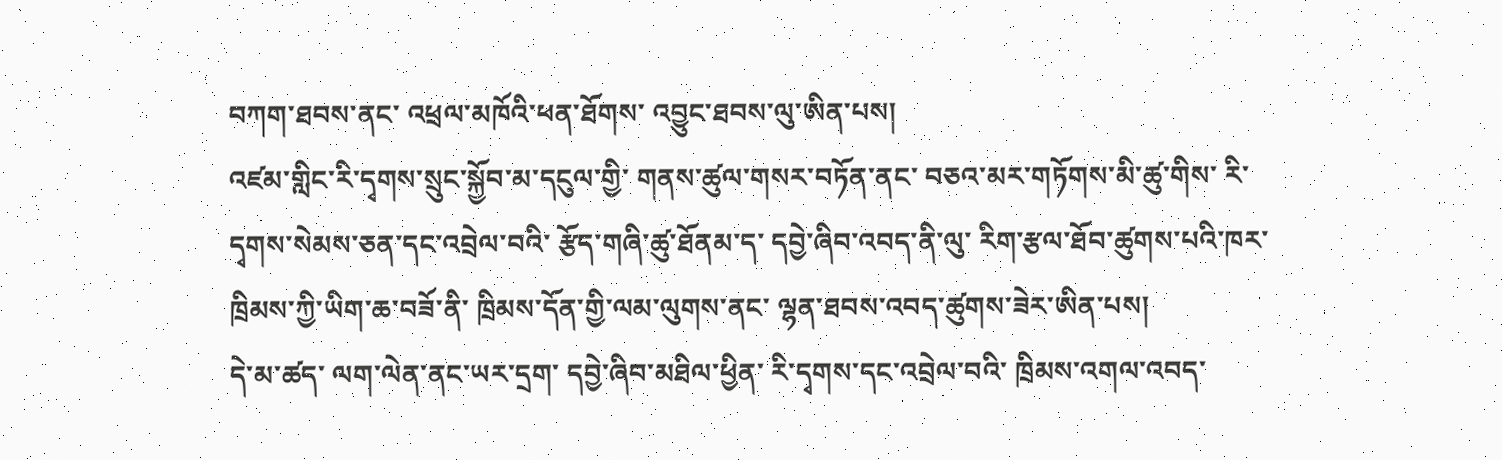བཀག་ཐབས་ནང་ འཕྲལ་མཁོའི་ཕན་ཐོགས་ འབྱུང་ཐབས་ལུ་ཨིན་པས།
འཛམ་གླིང་རི་དྭགས་སྲུང་སྐྱོབ་མ་དངུལ་གྱི་ གནས་ཚུལ་གསར་བཏོན་ནང་ བཅའ་མར་གཏོགས་མི་ཚུ་གིས་ རི་དྭགས་སེམས་ཅན་དང་འབྲེལ་བའི་ རྩོད་གཞི་ཚུ་ཐོནམ་ད་ དབྱེ་ཞིབ་འབད་ནི་ལུ་ རིག་རྩལ་ཐོབ་ཚུགས་པའི་ཁར་ ཁྲིམས་ཀྱི་ཡིག་ཆ་བཟོ་ནི་ ཁྲིམས་དོན་གྱི་ལམ་ལུགས་ནང་ ལྷན་ཐབས་འབད་ཚུགས་ཟེར་ཨིན་པས།
དེ་མ་ཚད་ ལག་ལེན་ནང་ཡར་དྲག་ དབྱེ་ཞིབ་མཐིལ་ཕྱིན་ རི་དྭགས་དང་འབྲེལ་བའི་ ཁྲིམས་འགལ་འབད་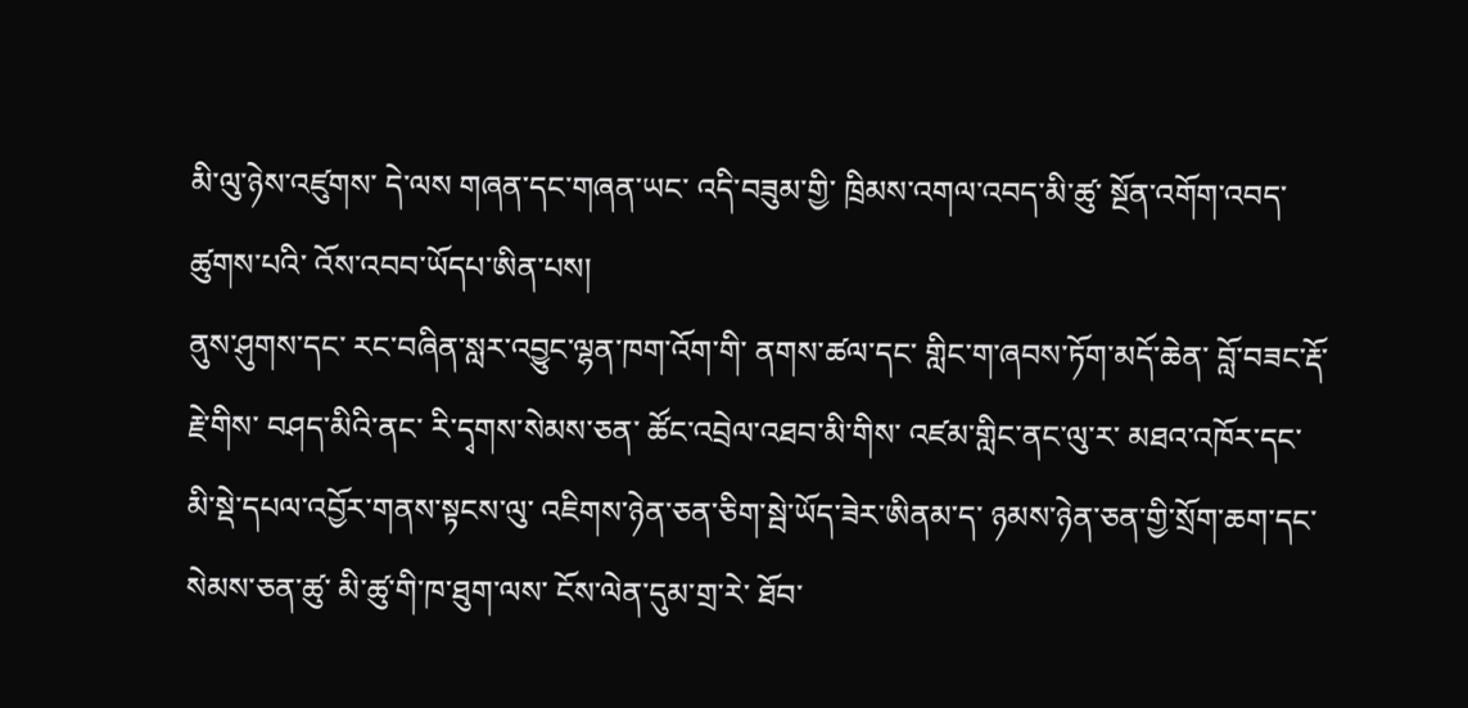མི་ལུ་ཉེས་འཛུགས་ དེ་ལས གཞན་དང་གཞན་ཡང་ འདི་བཟུམ་གྱི་ ཁྲིམས་འགལ་འབད་མི་ཚུ་ སྔོན་འགོག་འབད་ཚུགས་པའི་ འོས་འབབ་ཡོདཔ་ཨིན་པས།
ནུས་ཤུགས་དང་ རང་བཞིན་སླར་འབྱུང་ལྷན་ཁག་འོག་གི་ ནགས་ཚལ་དང་ གླིང་ག་ཞབས་ཏོག་མདོ་ཆེན་ བློ་བཟང་རྡོ་རྗེ་གིས་ བཤད་མིའི་ནང་ རི་དྭགས་སེམས་ཅན་ ཚོང་འབྲེལ་འཐབ་མི་གིས་ འཛམ་གླིང་ནང་ལུ་ར་ མཐའ་འཁོར་དང་ མི་སྡེ་དཔལ་འབྱོར་གནས་སྟངས་ལུ་ འཇིགས་ཉེན་ཅན་ཅིག་སྦེ་ཡོད་ཟེར་ཨིནམ་ད་ ཉམས་ཉེན་ཅན་གྱི་སྲོག་ཆག་དང་ སེམས་ཅན་ཚུ་ མི་ཚུ་གི་ཁ་ཐུག་ལས་ ངོས་ལེན་དུམ་གྲ་རེ་ ཐོབ་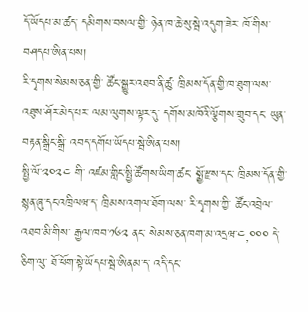དོ་ཡོདཔ་མ་ཚད་ དམིགས་བསལ་གྱི་ ཉེན་ཁ་ཆེ་སུ་སྦེ་འདུག་ཟེར་ ཁོ་གིས་ བཤདཔ་ཨིན་པས།
རི་དྭགས་སེམས་ཅན་གྱི་ ཚོང་སྒྱུར་འཐབ་ནི་ཚུ་ ཁྲིམས་དོན་གྱི་ཁ་ཐུག་ལས་ འཐུས་ཤོར་མེད་པར་ ལམ་ལུགས་ལྟར་དུ་ དགོས་མཁོའི་ལྕོགས་གྲུབ་དང་ ཡུན་བརྟན་སྒྲིང་སྒྲི་ འབད་དགོཔ་ཡོདཔ་སྦེ་ཨིན་པས།
སྤྱི་ལོ་༢༠༢༤ གི་ འཛམ་གླིང་སྤྱི་ཚོགས་ཡིག་ཚང་ སྨྱོ་རྫས་དང་ ཁྲིམས་དོན་གྱི་ སྙན་ཞུ་དང་འཁྲིལཝ་ད་ ཁྲིམས་འགལ་ཐོག་ལས་ རི་དྭགས་ཀྱི་ ཚོང་འབྲེལ་འཐབ་མི་གིས་ རྒྱལ་ཁབ་༡༦༢ ནང་ སེམས་ཅན་ཁག་མ་འདྲཝ་༤,༠༠༠ དེ་ཅིག་ལུ་ ཐོ་ཕོག་སྟེ་ཡོདཔ་སྦེ་ཨིནམ་ད་ འདི་དང་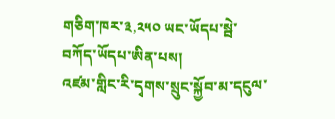གཅིག་ཁར་༣,༢༥༠ ཡང་ཡོདཔ་སྦེ་ བཀོད་ཡོདཔ་ཨིན་པས།
འཛམ་གླིང་རི་དྭགས་སྲུང་སྐྱོབ་མ་དངུལ་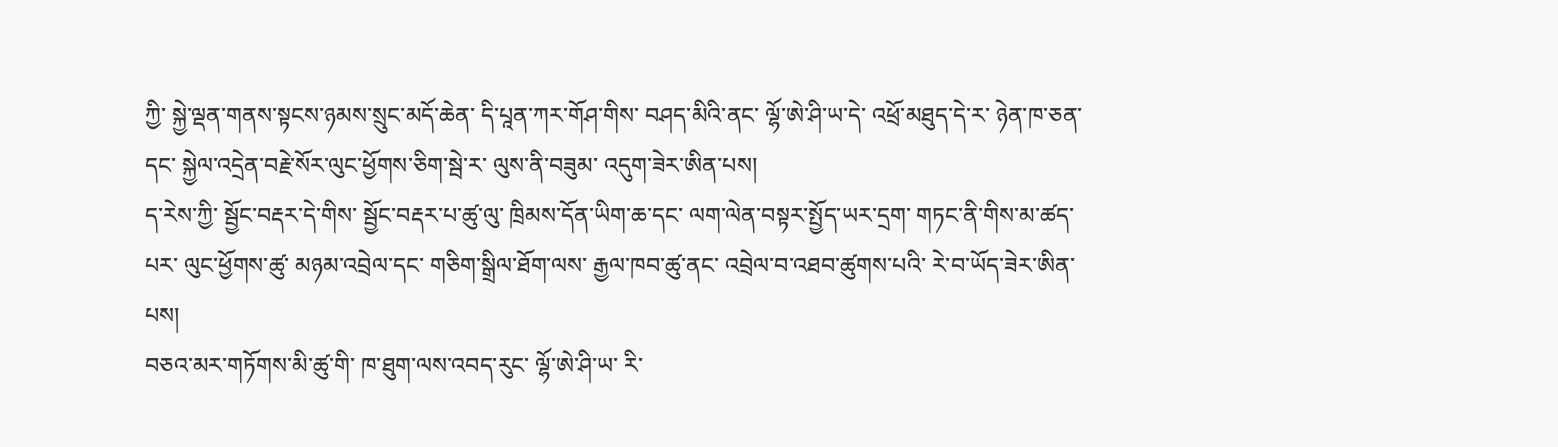ཀྱི་ སྐྱེ་ལྡན་གནས་སྟངས་ཉམས་སྲུང་མདོ་ཆེན་ དི་པཱན་ཀར་གོཤ་གིས་ བཤད་མིའི་ནང་ ལྷོ་ཨེ་ཤི་ཡ་དེ་ འཕྲོ་མཐུད་དེ་ར་ ཉེན་ཁ་ཅན་དང་ སྐྱེལ་འདྲེན་བརྗེ་སོར་ལུང་ཕྱོགས་ཅིག་སྦེ་ར་ ལུས་ནི་བཟུམ་ འདུག་ཟེར་ཨིན་པས།
ད་རེས་ཀྱི་ སྦྱོང་བརྡར་དེ་གིས་ སྦྱོང་བརྡར་པ་ཚུ་ལུ་ ཁྲིམས་དོན་ཡིག་ཆ་དང་ ལག་ལེན་བསྟར་སྤྱོད་ཡར་དྲག་ གཏང་ནི་གིས་མ་ཚད་པར་ ལུང་ཕྱོགས་ཚུ་ མཉམ་འབྲེལ་དང་ གཅིག་སྒྲིལ་ཐོག་ལས་ རྒྱལ་ཁབ་ཚུ་ནང་ འབྲེལ་བ་འཐབ་ཚུགས་པའི་ རེ་བ་ཡོད་ཟེར་ཨིན་པས།
བཅའ་མར་གཏོགས་མི་ཚུ་གི་ ཁ་ཐུག་ལས་འབད་རུང་ ལྷོ་ཨེ་ཤི་ཡ་ རི་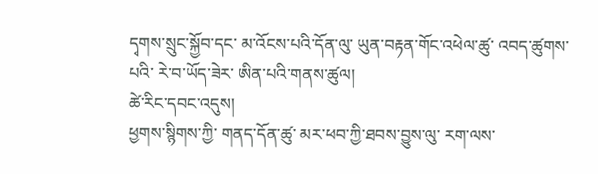དྭགས་སྲུང་སྐྱོབ་དང་ མ་འོངས་པའི་དོན་ལུ་ ཡུན་བརྟན་གོང་འཕེལ་ཚུ་ འབད་ཚུགས་པའི་ རེ་བ་ཡོད་ཟེར་ ཨིན་པའི་གནས་ཚུལ།
ཚེ་རིང་དབང་འདུས།
ཕྱགས་སྙིགས་ཀྱི་ གནད་དོན་ཚུ་ མར་ཕབ་ཀྱི་ཐབས་བྱུས་ལུ་ རག་ལས་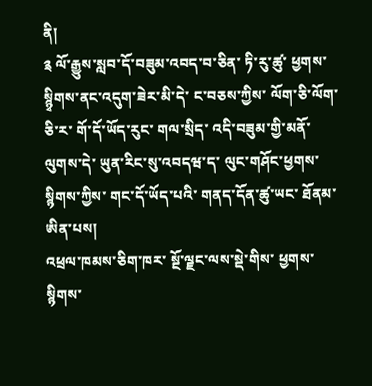ནི།
༉ ལོ་རྒྱུས་སླབ་དོ་བཟུམ་འབད་བ་ཅིན་ ཏི་རུ་ཚུ་ ཕྱགས་སྙྭིགས་ནང་འདུག་ཟེར་མི་དེ་ ང་བཅས་ཀྱིས་ ལོག་ཅི་ལོག་ཅི་ར་ གོ་དོ་ཡོད་རུང་ གལ་སྲིད་ འདི་བཟུམ་གྱི་མནོ་ལུགས་དེ་ ཡུན་རིང་སུ་འབདཝ་ད་ ལུང་གཤོང་ཕྱགས་སྙིགས་ཀྱིས་ གང་དོ་ཡོད་པའི་ གནད་དོན་ཚུ་ཡང་ ཐོནམ་ཨིན་པས།
འཕྲལ་ཁམས་ཅིག་ཁར་ སྔོ་ལྗང་ལས་སྡེ་གིས་ ཕྱགས་སྙིགས་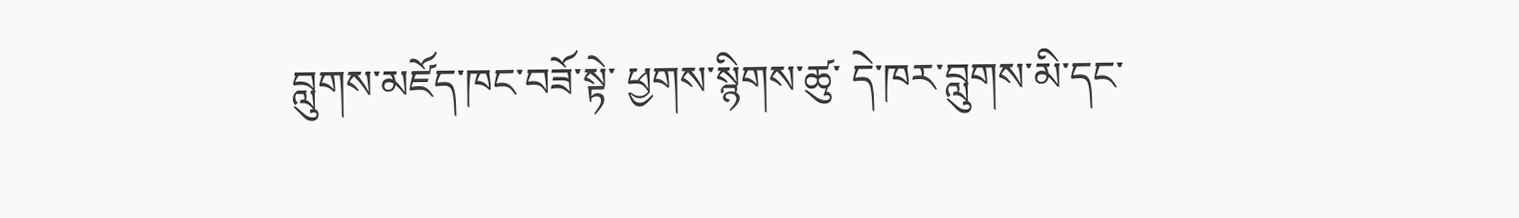བླུགས་མཛོད་ཁང་བཟོ་སྟེ་ ཕྱགས་སྙིགས་ཚུ་ དེ་ཁར་བླུགས་མི་དང་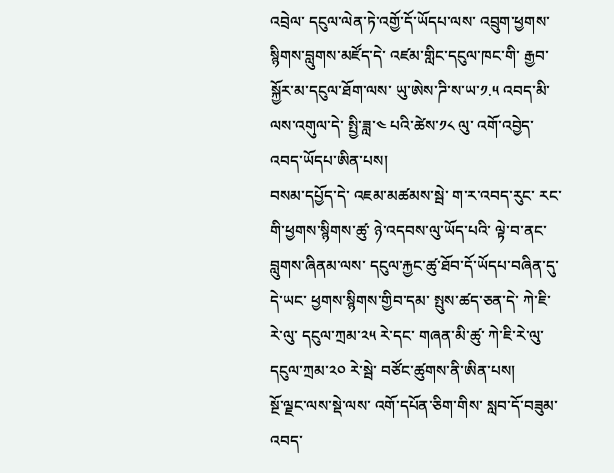འབྲེལ་ དངུལ་ལེན་ཏེ་འགྱོ་དོ་ཡོདཔ་ལས་ འབྲུག་ཕྱགས་སྙིགས་བླུགས་མཛོད་དེ་ འཛམ་གླིང་དངུལ་ཁང་གི་ རྒྱབ་སྐྱོར་མ་དངུལ་ཐོག་ལས་ ཡུ་ཨེས་ཌི་ས་ཡ་༡.༥ འབད་མི་ལས་འགུལ་དེ་ སྤྱི་ཟླ་༤ པའི་ཚེས་༡༨ ལུ་ འགོ་འབྱེད་འབད་ཡོདཔ་ཨིན་པས།
བསམ་དཔྱོད་དེ་ འཇམ་མཚམས་སྦེ་ ག་ར་འབད་རུང་ རང་གི་ཕྱགས་སྙིགས་ཚུ་ ཉེ་འདབས་ལུ་ཡོད་པའི་ ལྟེ་བ་ནང་བླུགས་ཞིནམ་ལས་ དངུལ་རྐྱང་ཚུ་ཐོབ་དོ་ཡོདཔ་བཞིན་དུ་ དེ་ཡང་ ཕྱགས་སྙིགས་གྱིབ་དམ་ སྤུས་ཚད་ཅན་དེ་ ཀེ་ཇི་རེ་ལུ་ དངུལ་ཀྲམ་༢༥ རེ་དང་ གཞན་མི་ཚུ་ ཀེ་ཇི་རེ་ལུ་ དངུལ་ཀྲམ་༢༠ རེ་སྦེ་ བཙོང་ཚུགས་ནི་ཨིན་པས།
སྔོ་ལྗང་ལས་སྡེ་ལས་ འགོ་དཔོན་ཅིག་གིས་ སླབ་དོ་བཟུམ་འབད་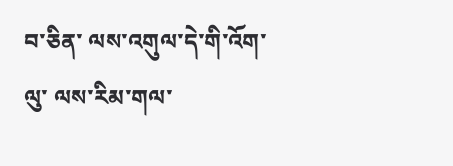བ་ཅིན་ ལས་འགུལ་དེ་གི་འོག་ལུ་ ལས་རིམ་གལ་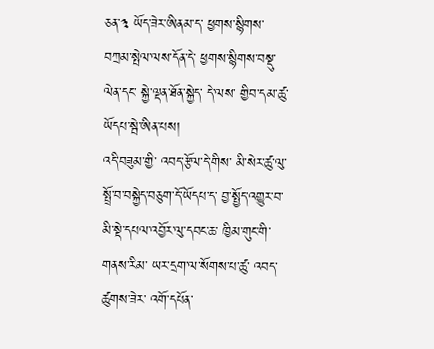ཅན་༣ ཡོད་ཟེར་ཨིནམ་ད་ ཕྱགས་སྙིགས་བཀྲམ་སྤེལ་ལས་དོན་དེ་ ཕྱགས་སྙིགས་བསྡུ་ལེན་དང་ སྐྱེ་ལྡན་ཐོན་སྐྱེད་ དེ་ལས་ གྱིབ་དམ་ཚུ་ཡོདཔ་སྦེ་ཨིན་པས།
འདི་བཟུམ་གྱི་ འབད་རྩོལ་དེ་གིས་ མི་སེར་ཚུ་ལུ་ སྤྲོ་བ་བསྐྱེད་བཅུག་དོ་ཡོདཔ་ད་ བྱ་སྤྱོད་འགྱུར་བ་ མི་སྡེ་དཔལ་འབྱོར་ལུ་དབང་ཆ་ ཁྱིམ་གུང་གི་གནས་རིམ་ ཡར་དྲག་ལ་སོགས་པ་ཚུ་ འབད་ཚུགས་ཟེར་ འགོ་དཔོན་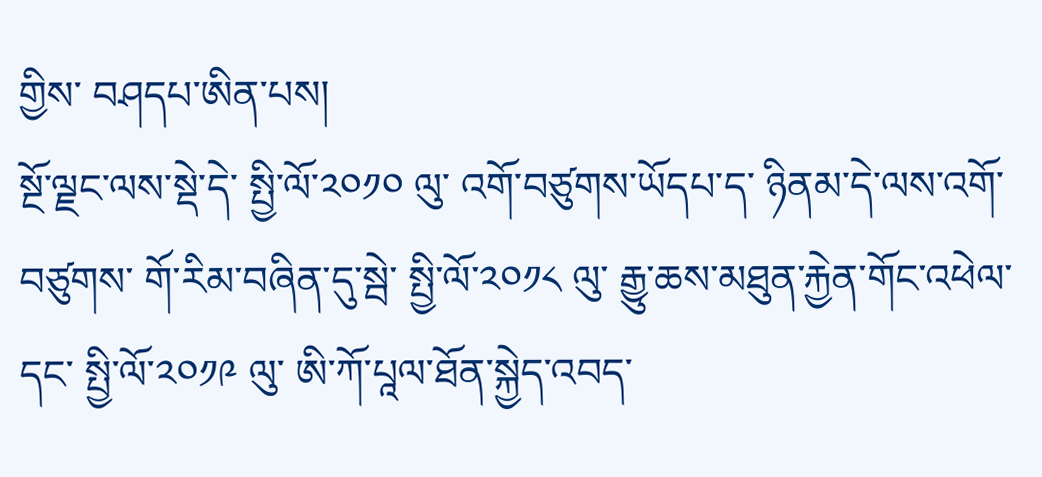གྱིས་ བཤདཔ་ཨིན་པས།
སྔོ་ལྗང་ལས་སྡེ་དེ་ སྤྱི་ལོ་༢༠༡༠ ལུ་ འགོ་བཙུགས་ཡོདཔ་ད་ ཉིནམ་དེ་ལས་འགོ་བཙུགས་ གོ་རིམ་བཞིན་དུ་སྦེ་ སྤྱི་ལོ་༢༠༡༨ ལུ་ རྒྱུ་ཆས་མཐུན་རྐྱེན་གོང་འཕེལ་དང་ སྤྱི་ལོ་༢༠༡༩ ལུ་ ཨི་ཀོ་པཱལ་ཐོན་སྐྱེད་འབད་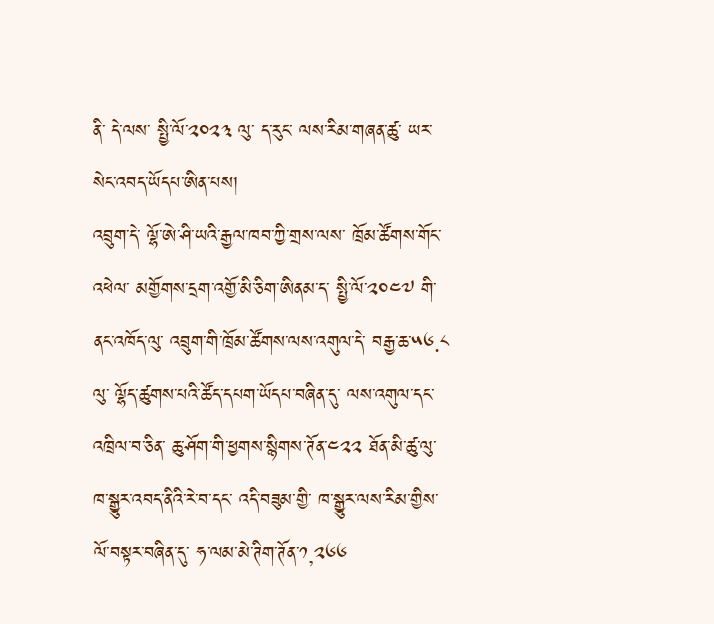ནི་ དེ་ལས་ སྤྱི་ལོ་༢༠༢༣ ལུ་ ད་རུང་ ལས་རིམ་གཞན་ཚུ་ ཡར་སེང་འབད་ཡོདཔ་ཨིན་པས།
འབྲུག་དེ་ ལྷོ་ཨེ་ཤི་ཡའི་རྒྱལ་ཁབ་ཀྱི་གྲས་ལས་ ཁྲོམ་ཚོགས་གོང་འཕེལ་ མགྱོགས་དྲག་འགྱོ་མི་ཅིག་ཨིནམ་ད་ སྤྱི་ལོ་༢༠༤༧ གི་ནང་འཁོད་ལུ་ འབྲུག་གི་ཁྲོམ་ཚོགས་ལས་འགུལ་དེ་ བརྒྱ་ཆ་༥༦.༨ ལུ་ ལྷོད་ཚུགས་པའི་ཚོད་དཔག་ཡོདཔ་བཞིན་དུ་ ལས་འགུལ་དང་འཁྲིལ་བ་ཅིན་ ཆུ་ཤོག་གི་ཕྱགས་སྙིགས་ཊོན་༤༢༢ ཐོན་མི་ཚུ་ལུ་ ཁ་སྒྱུར་འབད་ནིའི་རེ་བ་དང་ འདི་བཟུམ་གྱི་ ཁ་སྒྱུར་ལས་རིམ་གྱིས་ ལོ་བསྟར་བཞིན་དུ་ ཧ་ལམ་མེ་ཊིག་ཊོན་༡,༢༦༦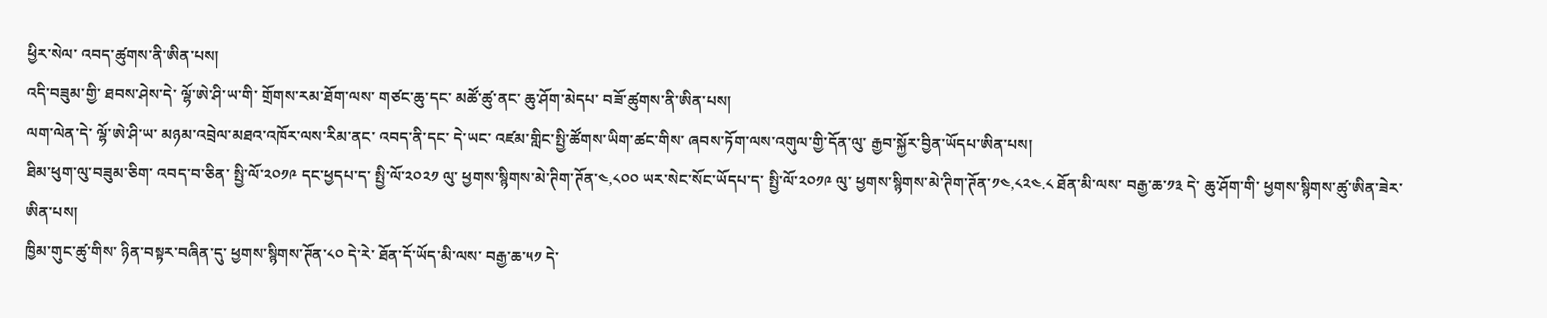ཕྱིར་སེལ་ འབད་ཚུགས་ནི་ཨིན་པས།
འདི་བཟུམ་གྱི་ ཐབས་ཤེས་དེ་ ལྷོ་ཨེ་ཤི་ཡ་གི་ གྲོགས་རམ་ཐོག་ལས་ གཙང་ཆུ་དང་ མཚོ་ཚུ་ནང་ ཆུ་ཤོག་མེདཔ་ བཟོ་ཚུགས་ནི་ཨིན་པས།
ལག་ལེན་དེ་ ལྷོ་ཨེ་ཤི་ཡ་ མཉམ་འབྲེལ་མཐའ་འཁོར་ལས་རིམ་ནང་ འབད་ནི་དང་ དེ་ཡང་ འཛམ་གླིང་སྤྱི་ཚོགས་ཡིག་ཚང་གིས་ ཞབས་ཏོག་ལས་འགུལ་གྱི་དོན་ལུ་ རྒྱབ་སྐྱོར་བྱིན་ཡོདཔ་ཨིན་པས།
ཐིམ་ཕུག་ལུ་བཟུམ་ཅིག་ འབད་བ་ཅིན་ སྤྱི་ལོ་༢༠༡༩ དང་ཕྱདཔ་ད་ སྤྱི་ལོ་༢༠༢༡ ལུ་ ཕྱགས་སྙིགས་མེ་ཊིག་ཊོན་༤,༨༠༠ ཡར་སེང་སོང་ཡོདཔ་ད་ སྤྱི་ལོ་༢༠༡༩ ལུ་ ཕྱགས་སྙིགས་མེ་ཊིག་ཊོན་༡༤,༨༢༤.༨ ཐོན་མི་ལས་ བརྒྱ་ཆ་༡༣ དེ་ ཆུ་ཤོག་གི་ ཕྱགས་སྙིགས་ཚུ་ཨིན་ཟེར་ཨིན་པས།
ཁྱིམ་གུང་ཚུ་གིས་ ཉིན་བསྟར་བཞིན་དུ་ ཕྱགས་སྙིགས་ཊོན་༨༠ དེ་རེ་ ཐོན་དོ་ཡོད་མི་ལས་ བརྒྱ་ཆ་༥༡ དེ་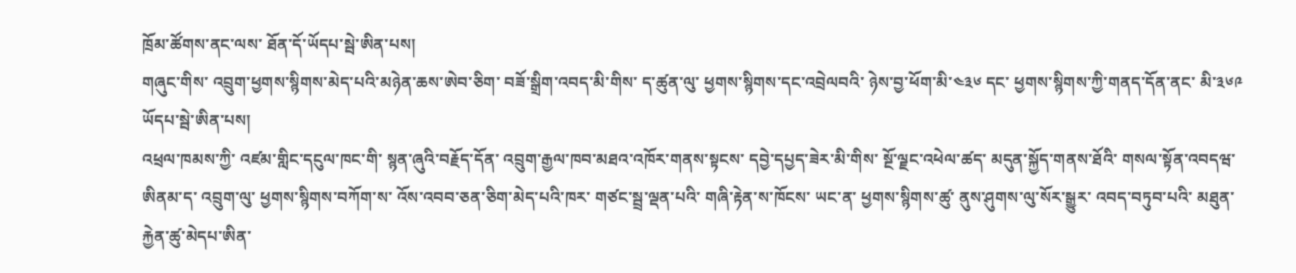ཁྲོམ་ཚོགས་ནང་ལས་ ཐོན་དོ་ཡོདཔ་སྦེ་ཨིན་པས།
གཞུང་གིས་ འབྲུག་ཕྱགས་སྙིགས་མེད་པའི་མཉེན་ཆས་ཨེབ་ཅིག་ བཟོ་སྒྲིག་འབད་མི་གིས་ ད་ཚུན་ལུ་ ཕྱགས་སྙིགས་དང་འབྲེལབའི་ ཉེས་བྱ་ཕོག་མི་༤༣༦ དང་ ཕྱགས་སྙིགས་ཀྱི་གནད་དོན་ནང་ མི་༣༦༩ ཡོདཔ་སྦེ་ཨིན་པས།
འཕྲལ་ཁམས་ཀྱི་ འཛམ་གླིང་དངུལ་ཁང་གི་ སྙན་ཞུའི་བརྗོད་དོན་ འབྲུག་རྒྱལ་ཁབ་མཐའ་འཁོར་གནས་སྟངས་ དབྱེ་དཔྱད་ཟེར་མི་གིས་ སྔོ་ལྗང་འཕེལ་ཚད་ མདུན་སྐྱོད་གནས་ཐོའི་ གསལ་སྟོན་འབདཝ་ཨིནམ་ད་ འབྲུག་ལུ་ ཕྱགས་སྙིགས་བཀོག་ས་ འོས་འབབ་ཅན་ཅིག་མེད་པའི་ཁར་ གཙང་སྦྲ་ལྡན་པའི་ གཞི་རྟེན་ས་ཁོངས་ ཡང་ན་ ཕྱགས་སྙིགས་ཚུ་ ནུས་ཤུགས་ལུ་སོར་སྒྱུར་ འབད་བཏུབ་པའི་ མཐུན་རྐྱེན་ཚུ་མེདཔ་ཨིན་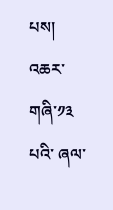པས།
འཆར་གཞི་༡༣ པའི་ ཞལ་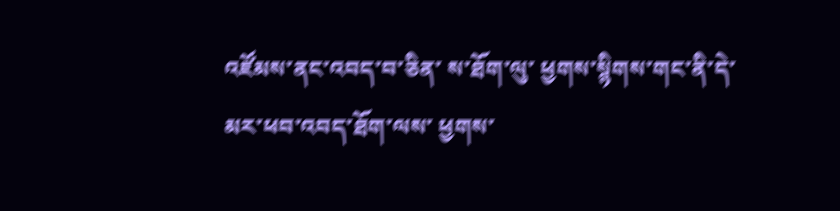འཛོམས་ནང་འབད་བ་ཅིན་ ས་ཐོག་ལུ་ ཕྱགས་སྙིགས་གང་ནི་དེ་ མར་ཕབ་འབད་ཐོག་ལས་ ཕྱགས་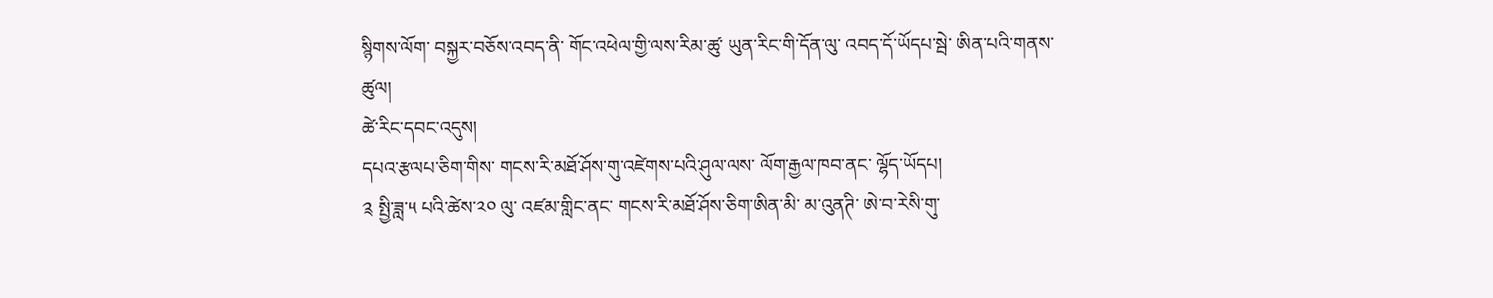སྙིགས་ལོག་ བསྐྱར་བཅོས་འབད་ནི་ གོང་འཕེལ་གྱི་ལས་རིམ་ཚུ་ ཡུན་རིང་གི་དོན་ལུ་ འབད་དོ་ཡོདཔ་སྦེ་ ཨིན་པའི་གནས་ཚུལ།
ཚེ་རིང་དབང་འདུས།
དཔའ་རྩལཔ་ཅིག་གིས་ གངས་རི་མཐོ་ཤོས་གུ་འཛེགས་པའི་ཤུལ་ལས་ ལོག་རྒྱལ་ཁབ་ནང་ ལྷོད་ཡོདཔ།
༉ སྤྱི་ཟླ་༥ པའི་ཚེས་༢༠ ལུ་ འཛམ་གླིང་ནང་ གངས་རི་མཐོ་ཤོས་ཅིག་ཨིན་མི་ མ་འུནཊི་ ཨེ་བ་རེསི་གུ་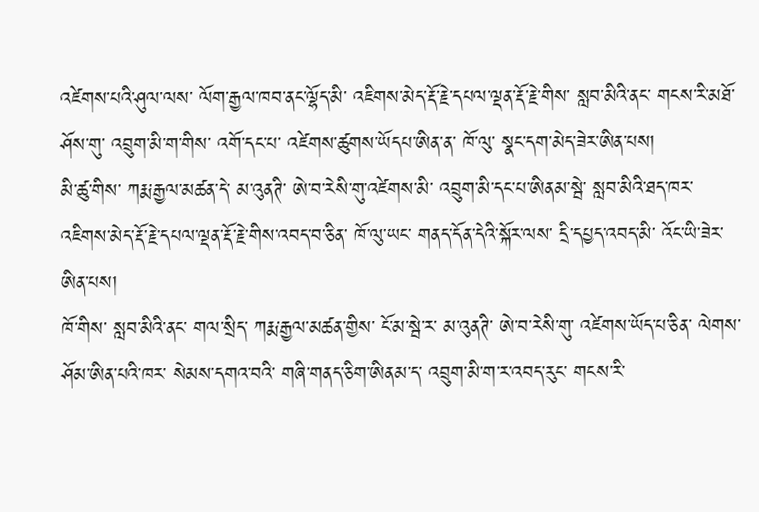འཛེགས་པའི་ཤུལ་ལས་ ལོག་རྒྱལ་ཁབ་ནང་ལྷོད་མི་ འཇིགས་མེད་རྡོ་རྗེ་དཔལ་ལྡན་རྡོ་རྗེ་གིས་ སླབ་མིའི་ནང་ གངས་རི་མཐོ་ཤོས་གུ་ འབྲུག་མི་ག་གིས་ འགོ་དང་པ་ འཛེགས་ཚུགས་ཡོདཔ་ཨིན་ན་ ཁོ་ལུ་ སྣང་དག་མེད་ཟེར་ཨིན་པས།
མི་ཚུ་གིས་ ཀརྨ་རྒྱལ་མཚན་དེ་ མ་འུནཊི་ ཨེ་བ་རེསི་གུ་འཛེགས་མི་ འབྲུག་མི་དང་པ་ཨིནམ་སྦེ་ སླབ་མིའི་ཐད་ཁར་ འཇིགས་མེད་རྡོ་རྗེ་དཔལ་ལྡན་རྡོ་རྗེ་གིས་འབད་བ་ཅིན་ ཁོ་ལུ་ཡང་ གནད་དོན་དེའི་སྐོར་ལས་ དྲི་དཔྱད་འབད་མི་ འོང་ཡི་ཟེར་ཨིན་པས།
ཁོ་གིས་ སླབ་མིའི་ནང་ གལ་སྲིད་ ཀརྨ་རྒྱལ་མཚན་གྱིས་ ངོ་མ་སྦེ་ར་ མ་འུནཊི་ ཨེ་བ་རེསི་གུ་ འཛེགས་ཡོད་པ་ཅིན་ ལེགས་ཤོམ་ཨིན་པའི་ཁར་ སེམས་དགའ་བའི་ གཞི་གནད་ཅིག་ཨིནམ་ད་ འབྲུག་མི་ག་ར་འབད་རུང་ གངས་རི་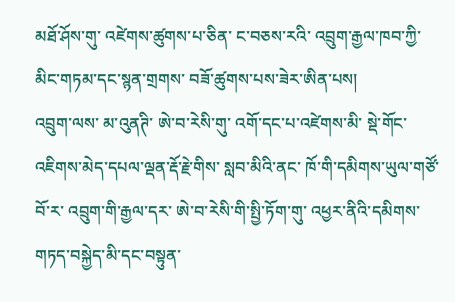མཐོ་ཤོས་གུ་ འཛེགས་ཚུགས་པ་ཅིན་ ང་བཅས་རའི་ འབྲུག་རྒྱལ་ཁབ་ཀྱི་ མིང་གཏམ་དང་སྙན་གྲགས་ བཟོ་ཚུགས་པས་ཟེར་ཨིན་པས།
འབྲུག་ལས་ མ་འུནཊི་ ཨེ་བ་རེསི་གུ་ འགོ་དང་པ་འཛེགས་མི་ སྡེ་གོང་འཇིགས་མེད་དཔལ་ལྡན་རྡོ་རྗེ་གིས་ སླབ་མིའི་ནང་ ཁོ་གི་དམིགས་ཡུལ་གཙོ་བོ་ར་ འབྲུག་གི་རྒྱལ་དར་ ཨེ་བ་རེསི་གི་སྤྱི་ཏོག་གུ་ འཕྱར་ནིའི་དམིགས་གཏད་བསྐྱེད་མི་དང་བསྟུན་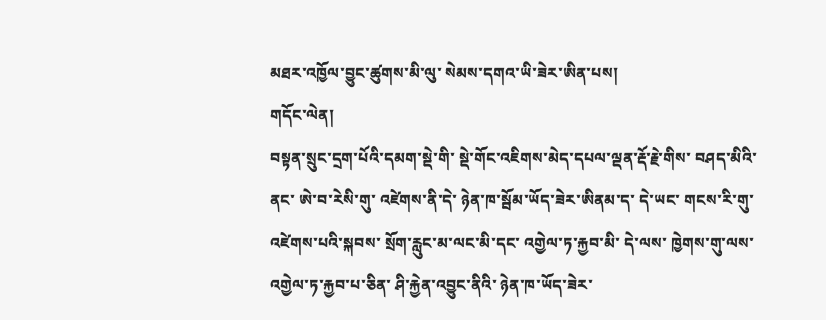མཐར་འཁྱོལ་བྱུང་ཚུགས་མི་ལུ་ སེམས་དགའ་ཡི་ཟེར་ཨིན་པས།
གདོང་ལེན།
བསྟན་སྲུང་དྲག་པོའི་དམག་སྡེ་གི་ སྡེ་གོང་འཇིགས་མེད་དཔལ་ལྡན་རྡོ་རྗེ་གིས་ བཤད་མིའི་ནང་ ཨེ་བ་རེསི་གུ་ འཛེགས་ནི་དེ་ ཉེན་ཁ་སྦོམ་ཡོད་ཟེར་ཨིནམ་ད་ དེ་ཡང་ གངས་རི་གུ་འཛེགས་པའི་སྐབས་ སྲོག་རླུང་མ་ལང་མི་དང་ འགྱེལ་ཏ་རྐྱབ་མི་ དེ་ལས་ ཁྱེགས་གུ་ལས་ འགྱེལ་ཏ་རྐྱབ་པ་ཅིན་ ཤི་རྐྱེན་འབྱུང་ནིའི་ ཉེན་ཁ་ཡོད་ཟེར་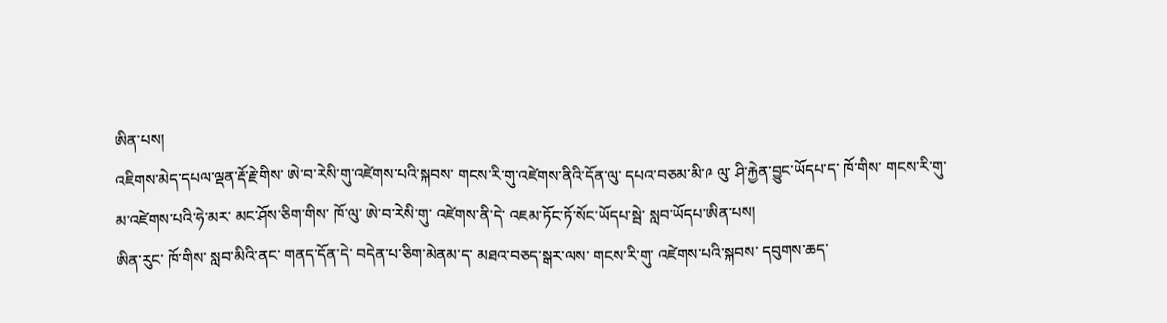ཨིན་པས།
འཇིགས་མེད་དཔལ་ལྡན་རྡོ་རྗེ་གིས་ ཨེ་བ་རེསི་གུ་འཛེགས་པའི་སྐབས་ གངས་རི་གུ་འཛེགས་ནིའི་དོན་ལུ་ དཔའ་བཅམ་མི་༩ ལུ་ ཤི་རྐྱེན་བྱུང་ཡོདཔ་ད་ ཁོ་གིས་ གངས་རི་གུ་ མ་འཛེགས་པའི་ཧེ་མར་ མང་ཤོས་ཅིག་གིས་ ཁོ་ལུ་ ཨེ་བ་རེསི་གུ་ འཛེགས་ནི་དེ་ འཇམ་ཏོང་ཏོ་སོང་ཡོདཔ་སྦེ་ སླབ་ཡོདཔ་ཨིན་པས།
ཨིན་རུང་ ཁོ་གིས་ སླབ་མིའི་ནང་ གནད་དོན་དེ་ བདེན་པ་ཅིག་མེནམ་ད་ མཐའ་བཅད་སྒར་ལས་ གངས་རི་གུ་ འཛེགས་པའི་སྐབས་ དབུགས་ཆད་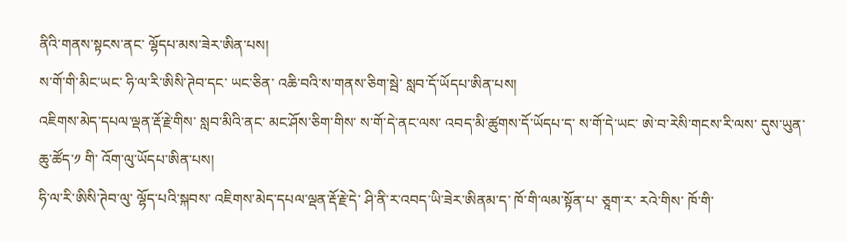ནིའི་གནས་སྟངས་ནང་ ལྷོདཔ་མས་ཟེར་ཨིན་པས།
ས་གོ་གི་མིང་ཡང་ ཧི་ལ་རི་ཨིསི་ཊེབ་དང་ ཡང་ཅིན་ འཆི་བའི་ས་གནས་ཅིག་སྦེ་ སླབ་དོ་ཡོདཔ་ཨིན་པས།
འཇིགས་མེད་དཔལ་ལྡན་རྡོ་རྗེ་གིས་ སླབ་མིའི་ནང་ མང་ཤོས་ཅིག་གིས་ ས་གོ་དེ་ནང་ལས་ འབད་མི་ཚུགས་དོ་ཡོདཔ་ད་ ས་གོ་དེ་ཡང་ ཨེ་བ་རེསི་གངས་རི་ལས་ དུས་ཡུན་ཆུ་ཚོད་༡ གི་ འོག་ལུ་ཡོདཔ་ཨིན་པས།
ཧི་ལ་རི་ཨིསི་ཊེབ་ལུ་ ལྷོད་པའི་སྐབས་ འཇིགས་མེད་དཔལ་ལྡན་རྡོ་རྗེ་དེ་ ཤི་ནི་ར་འབད་ཡི་ཟེར་ཨིནམ་ད་ ཁོ་གི་ལམ་སྟོན་པ་ ཅཱག་ར་ རའེ་གིས་ ཁོ་གི་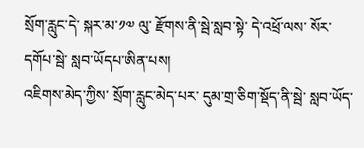སྲོག་རླུང་དེ་ སྐར་མ་༡༧ ལུ་ རྫོགས་ནི་སྦེ་སླབ་སྟེ་ དེ་འཕྲོ་ལས་ སོར་དགོཔ་སྦེ་ སླབ་ཡོདཔ་ཨིན་པས།
འཇིགས་མེད་ཀྱིས་ སྲོག་རླུང་མེད་པར་ དུམ་གྲ་ཅིག་སྡོད་ནི་སྦེ་ སླབ་ཡོད་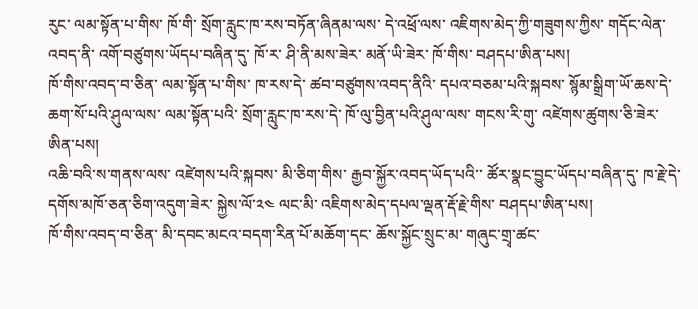རུང་ ལམ་སྟོན་པ་གིས་ ཁོ་གི་ སྲོག་རླུང་ཁ་རས་བཏོན་ཞིནམ་ལས་ དེ་འཕྲོ་ལས་ འཇིགས་མེད་ཀྱི་གཟུགས་ཀྱིས་ གདོང་ལེན་འབད་ནི་ འགོ་བཙུགས་ཡོདཔ་བཞིན་དུ་ ཁོ་ར་ ཤི་ནི་མས་ཟེར་ མནོ་ཡི་ཟེར་ ཁོ་གིས་ བཤདཔ་ཨིན་པས།
ཁོ་གིས་འབད་བ་ཅིན་ ལམ་སྟོན་པ་གིས་ ཁ་རས་དེ་ ཚབ་བཙུགས་འབད་ནིའི་ དཔའ་བཅམ་པའི་སྐབས་ སྙོམ་སྒྲིག་ཡོ་ཆས་དེ་ ཆག་སོ་པའི་ཤུལ་ལས་ ལམ་སྟོན་པའི་ སྲོག་རླུང་ཁ་རས་དེ་ ཁོ་ལུ་བྱིན་པའི་ཤུལ་ལས་ གངས་རི་གུ་ འཛེགས་ཚུགས་ཅི་ཟེར་ཨིན་པས།
འཆི་བའི་ས་གནས་ལས་ འཛེགས་པའི་སྐབས་ མི་ཅིག་གིས་ རྒྱབ་སྐྱོར་འབད་ཡོད་པའི་་ ཚོར་སྣང་བྱུང་ཡོདཔ་བཞིན་དུ་ ཁ་རྗེ་དེ་ དགོས་མཁོ་ཅན་ཅིག་འདུག་ཟེར་ སྐྱེས་ལོ་༢༤ ལང་མི་ འཇིགས་མེད་དཔལ་ལྡན་རྡོ་རྗེ་གིས་ བཤདཔ་ཨིན་པས།
ཁོ་གིས་འབད་བ་ཅིན་ མི་དབང་མངའ་བདག་རིན་པོ་མཆོག་དང་ ཆོས་སྐྱོང་སྲུང་མ་ གཞུང་གྲྭ་ཚང་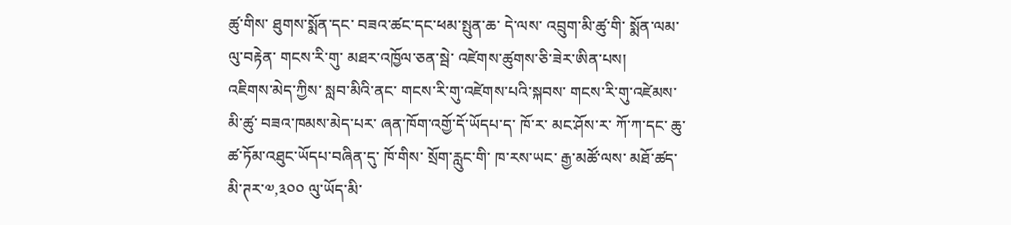ཚུ་གིས་ ཐུགས་སྨོན་དང་ བཟའ་ཚང་དང་ཕམ་སྤུན་ཆ་ དེ་ལས་ འབྲུག་མི་ཚུ་གི་ སྨོན་ལམ་ལུ་བརྟེན་ གངས་རི་གུ་ མཐར་འཁྱོལ་ཅན་སྦེ་ འཛེགས་ཚུགས་ཅི་ཟེར་ཨིན་པས།
འཇིགས་མེད་ཀྱིས་ སླབ་མིའི་ནང་ གངས་རི་གུ་འཛེགས་པའི་སྐབས་ གངས་རི་གུ་འཛེམས་མི་ཚུ་ བཟའ་ཁམས་མེད་པར་ ཞན་ཁོག་འགྱོ་དོ་ཡོདཔ་ད་ ཁོ་ར་ མང་ཤོས་ར་ ཀོ་ཀ་དང་ ཆུ་ཚ་ཏོམ་འཐུང་ཡོདཔ་བཞིན་དུ་ ཁོ་གིས་ སྲོག་རླུང་གི་ ཁ་རས་ཡང་ རྒྱ་མཚོ་ལས་ མཐོ་ཚད་མི་ཊར་༧,༣༠༠ ལུ་ཡོད་མི་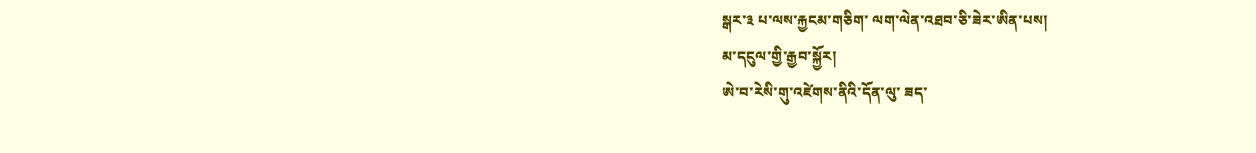སྒར་༣ པ་ལས་རྐྱངམ་གཅིག་ ལག་ལེན་འཐབ་ཅི་ཟེར་ཨིན་པས།
མ་དངུལ་གྱི་རྒྱབ་སྐྱོར།
ཨེ་བ་རེསི་གུ་འཛེགས་ནིའི་དོན་ལུ་ ཟད་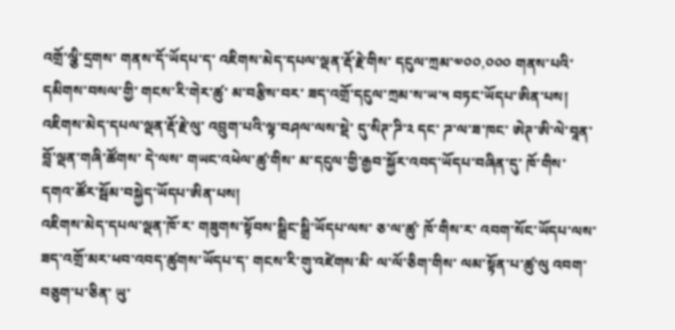འགྲོ་ལྕི་དྲགས་ གནས་དོ་ཡོདཔ་ད་ འཇིགས་མེད་དཔལ་ལྡན་རྡོ་རྗེ་གིས་ དངུལ་ཀྲམ་༧༠༠,༠༠༠ གནས་པའི་ དམིགས་བསལ་གྱི་ གངས་རི་གེར་ཚུ་ མ་བརྩིས་བར་ ཟད་འགྲོ་དངུལ་ཀྲམ་ས་ཡ་༥ བཏང་ཡོདཔ་ཨིན་པས།
འཇིགས་མེད་དཔལ་ལྡན་རྡོ་རྗེ་ལུ་ འབྲུག་པའི་ལྟ་བཤལ་ལས་སྡེ་ དུ་སིཊ་ཌི་༢ དང་ ཌ་ལ་ཟ་ཁང་ ཨེཊ་ཨི་ལེ་བཱན་ བློ་ལྡན་གཞི་ཚོགས་ དེ་ལས་ གཡང་འཕེལ་ཚུ་གིས་ མ་དངུལ་གྱི་རྒྱབ་སྐྱོར་འབད་ཡོདཔ་བཞིན་དུ་ ཁོ་གིས་ དགའ་ཚོར་སྦོམ་བསྐྱེད་ཡོདཔ་ཨིན་པས།
འཇིགས་མེད་དཔལ་ལྡན་ཁོ་ར་ གཟུགས་སྟོབས་སྒྲིང་སྒྲི་ཡོདཔ་ལས་ ཅ་ལ་ཚུ་ ཁོ་གིས་ར་ འབག་སོང་ཡོདཔ་ལས་ ཟད་འགྲོ་མར་ཕབ་འབད་ཚུགས་ཡོདཔ་ད་ གངས་རི་གུ་འཛེགས་མི་ ལ་ལོ་ཅིག་གིས་ ལམ་སྟོན་པ་ཚུ་ལུ འབག་བཅུག་པ་ཅིན་ ཡུ་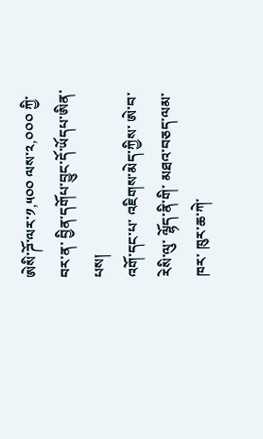ཨེསི་ཌོ་ལར་༡,༥༠༠ ལས་༢,༠༠༠ ཀྱི་བར་ན་ བྱིན་དགོཔ་བྱུང་དོ་ཡོདཔ་ཨིན་པས།
འགོ་དང་པ་ འཇིགས་མེད་ཀྱིས་ ཨེ་བ་རེསི་ལུ་ ལྷོད་ནི་གི་ མཐའ་བཅད་ལམ་ཁར་ ཁུར་ཆ་ཀེ་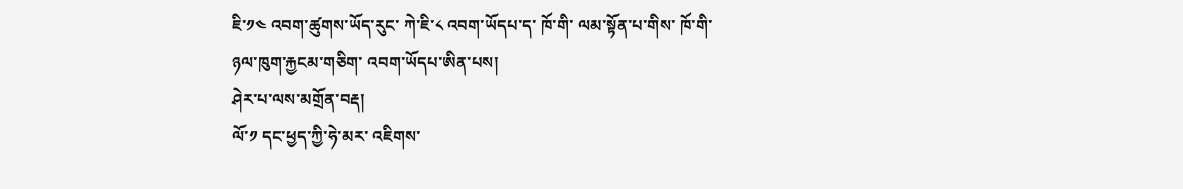ཇི་༡༤ འབག་ཚུགས་ཡོད་རུང་ ཀེ་ཇི་༨ འབག་ཡོདཔ་ད་ ཁོ་གི་ ལམ་སྟོན་པ་གིས་ ཁོ་གི་ ཉལ་ཁུག་རྐྱངམ་གཅིག་ འབག་ཡོདཔ་ཨིན་པས།
ཤེར་པ་ལས་མགྲོན་བརྡ།
ལོ་༡ དང་ཕྱད་ཀྱི་ཧེ་མར་ འཇིགས་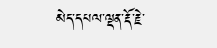མེད་དཔལ་ལྡན་རྡོ་རྗེ་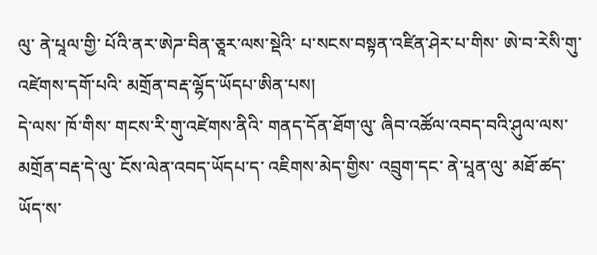ལུ་ ནེ་པཱལ་གྱི་ པོའི་ནར་ཨེཌ་བིན་ཅཱར་ལས་སྡེའི་ པ་སངས་བསྟན་འཛིན་ཤེར་པ་གིས་ ཨེ་བ་རེསི་གུ་ འཛེགས་དགོ་པའི་ མགྲོན་བརྡ་ལྷོད་ཡོདཔ་ཨིན་པས།
དེ་ལས་ ཁོ་གིས་ གངས་རི་གུ་འཛེགས་ནིའི་ གནད་དོན་ཐོག་ལུ་ ཞིབ་འཚོལ་འབད་བའི་ཤུལ་ལས་ མགྲོན་བརྡ་དེ་ལུ་ ངོས་ལེན་འབད་ཡོདཔ་ད་ འཇིགས་མེད་གྱིས་ འབྲུག་དང་ ནེ་པཱན་ལུ་ མཐོ་ཚད་ཡོད་ས་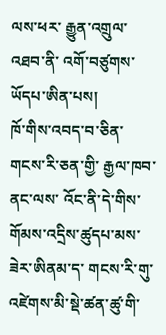ལས་ཕར་ རྒྱུན་འགྲུལ་འཐབ་ནི་ འགོ་བཙུགས་ཡོདཔ་ཨིན་པས།
ཁོ་གིས་འབད་བ་ཅིན་ གངས་རི་ཅན་གྱི་ རྒྱལ་ཁབ་ནང་ལས་ འོང་ནི་དེ་གིས་ གོམས་འདྲིས་ཚུདཔ་མས་ཟེར་ཨིནམ་ད་ གངས་རི་གུ་ འཛེགས་མི་སྡེ་ཚན་ཚུ་གི་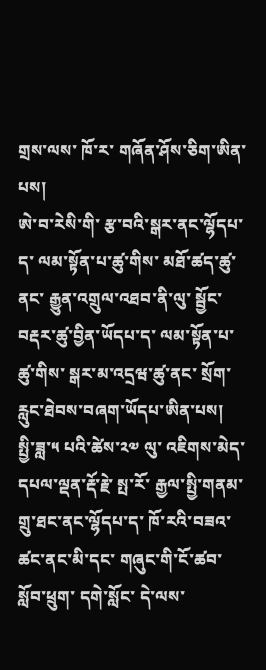གྲས་ལས་ ཁོ་ར་ གཞོན་ཤོས་ཅིག་ཨིན་པས།
ཨེ་བ་རེསི་གི་ རྩ་བའི་སྒར་ནང་ལྷོདཔ་ད་ ལམ་སྟོན་པ་ཚུ་གིས་ མཐོ་ཚད་ཚུ་ནང་ རྒྱུན་འགྲུལ་འཐབ་ནི་ལུ་ སྦྱོང་བརྡར་ཚུ་བྱིན་ཡོདཔ་ད་ ལམ་སྟོན་པ་ཚུ་གིས་ སྒར་མ་འདྲཝ་ཚུ་ནང་ སྲོག་རླུང་ཐེབས་བཞག་ཡོདཔ་ཨིན་པས།
སྤྱི་ཟླ་༥ པའི་ཚེས་༢༧ ལུ་ འཇིགས་མེད་དཔལ་ལྡན་རྡོ་རྗེ་ སྤ་རོ་ རྒྱལ་སྤྱི་གནམ་གྲུ་ཐང་ནང་ལྷོདཔ་ད་ ཁོ་རའི་བཟའ་ཚང་ནང་མི་དང་ གཞུང་གི་ངོ་ཚབ་ སློབ་ཕྲུག་ དགེ་སློང་ དེ་ལས་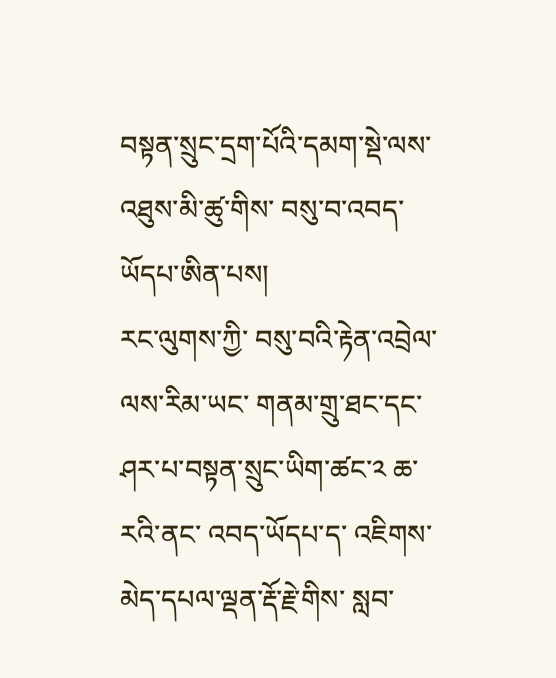བསྟན་སྲུང་དྲག་པོའི་དམག་སྡེ་ལས་ འཐུས་མི་ཚུ་གིས་ བསུ་བ་འབད་ཡོདཔ་ཨིན་པས།
རང་ལུགས་ཀྱི་ བསུ་བའི་རྟེན་འབྲེལ་ལས་རིམ་ཡང་ གནམ་གྲུ་ཐང་དང་ ཤར་པ་བསྟན་སྲུང་ཡིག་ཚང་༢ ཆ་རའི་ནང་ འབད་ཡོདཔ་ད་ འཇིགས་མེད་དཔལ་ལྡན་རྡོ་རྗེ་གིས་ སླབ་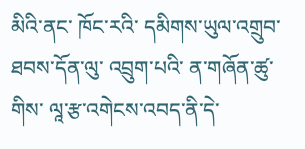མིའི་ནང་ ཁོང་རའི་ དམིགས་ཡུལ་འགྲུབ་ཐབས་དོན་ལུ་ འབྲུག་པའི་ ན་གཞོན་ཚུ་གིས་ ལཱ་རྩ་འགེངས་འབད་ནི་དེ་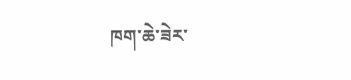ཁག་ཆེ་ཟེར་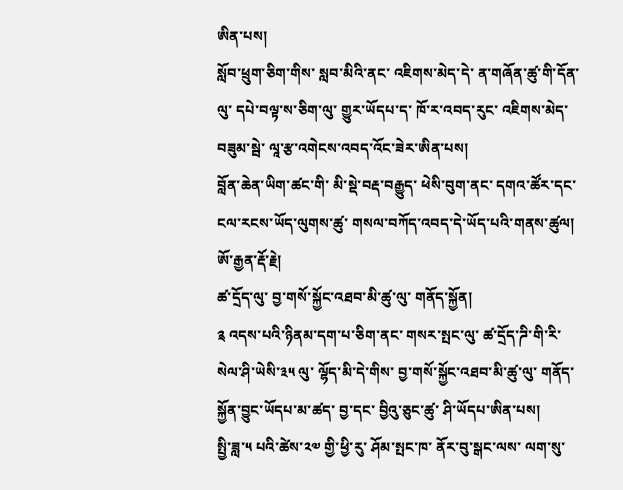ཨིན་པས།
སློབ་ཕྲུག་ཅིག་གིས་ སླབ་མིའི་ནང་ འཇིགས་མེད་དེ་ ན་གཞོན་ཚུ་གི་དོན་ལུ་ དཔེ་བལྟ་ས་ཅིག་ལུ་ གྱུར་ཡོདཔ་ད་ ཁོ་ར་འབད་རུང་ འཇིགས་མེད་བཟུམ་སྦེ་ ལཱ་རྩ་འགེངས་འབད་འོང་ཟེར་ཨིན་པས།
བློན་ཆེན་ཡིག་ཚང་གི་ མི་སྡེ་བརྡ་བརྒྱུད་ ཕེསི་བུག་ནང་ དགའ་ཚོར་དང་ ངལ་རངས་ཡོད་ལུགས་ཚུ་ གསལ་བཀོད་འབད་དེ་ཡོད་པའི་གནས་ཚུལ།
ཨོ་རྒྱན་རྡོ་རྗེ།
ཚ་དྲོད་ལུ་ བྱ་གསོ་སྐྱོང་འཐབ་མི་ཚུ་ལུ་ གནོད་སྐྱོན།
༉ འདས་པའི་ཉིནམ་དག་པ་ཅིག་ནང་ གསར་སྤང་ལུ་ ཚ་དྲོད་ཌི་གི་རི་ སེལ་ཤི་ཡེསི་༣༥ ལུ་ ལྷོད་མི་དེ་གིས་ བྱ་གསོ་སྐྱོང་འཐབ་མི་ཚུ་ལུ་ གནོད་སྐྱོན་བྱུང་ཡོདཔ་མ་ཚད་ བྱ་དང་ བྱིའུ་ཅུང་ཚུ་ ཤི་ཡོདཔ་ཨིན་པས།
སྤྱི་ཟླ་༥ པའི་ཚེས་༢༧ གྱི་ཕྱི་རུ་ ཤོམ་སྤང་ཁ་ ནོར་བུ་སྒང་ལས་ ལག་སུ་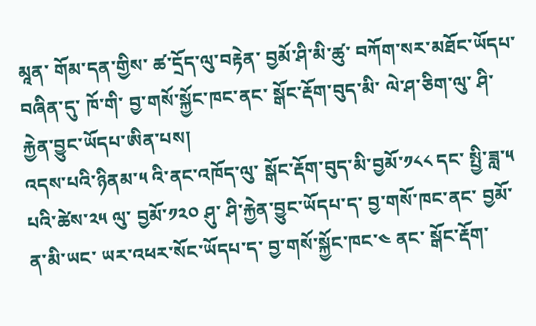མཱན་ གོམ་དན་གྱིས་ ཚ་དྲོད་ལུ་བརྟེན་ བྱམོ་ཤི་མི་ཚུ་ བཀོག་སར་མཐོང་ཡོདཔ་བཞིན་དུ་ ཁོ་གི་ བྱ་གསོ་སྐྱོང་ཁང་ནང་ སྒོང་རྡོག་བུད་མི་ ལེ་ཤ་ཅིག་ལུ་ ཤི་རྐྱེན་བྱུང་ཡོདཔ་ཨིན་པས།
འདས་པའི་ཉིནམ་༥ འི་ནང་འཁོད་ལུ་ སྒོང་རྡོག་བུད་མི་བྱམོ་༡༨༨ དང་ སྤྱི་ཟླ་༥ པའི་ཚེས་༢༥ ལུ་ བྱམོ་༡༢༠ ཤུ་ ཤི་རྐྱེན་བྱུང་ཡོདཔ་ད་ བྱ་གསོ་ཁང་ནང་ བྱམོ་ན་མི་ཡང་ ཡར་འཕར་སོང་ཡོདཔ་ད་ བྱ་གསོ་སྐྱོང་ཁང་༤ ནང་ སྒོང་རྡོག་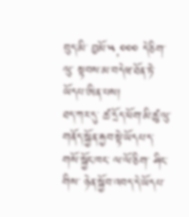བུད་མི་ བྱམོ་༥,༠༠༠ དེ་ཅིག་ལུ་ སྟབས་མ་བདེཝ་ཐོན་ཏེ་ཡོདཔ་ཨིན་པས།
ཐད་ཀར་དུ་ ཚ་དྲོད་ཕོག་མི་ཚུ་ལུ་ གནོད་སྐྱོན་རྐྱབ་སྟེ་ཡོདཔ་ད་ གསོ་སྐྱོང་ཁང་ ལ་ལོ་ཅིག་ ཤིང་གིས་ ཉེན་སྐྱོབ་འབད་དེ་ཡོདཔ་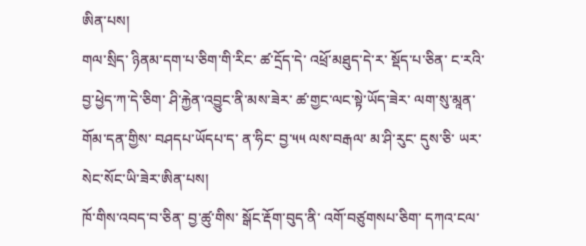ཨིན་པས།
གལ་སྲིད་ ཉིནམ་དག་པ་ཅིག་གི་རིང་ ཚ་དྲོད་དེ་ འཕྲོ་མཐུད་དེ་ར་ སྡོད་པ་ཅིན་ ང་རའི་ བྱ་ཕྱེད་ཀ་དེ་ཅིག་ ཤི་རྐྱེན་འབྱུང་ནི་མས་ཟེར་ ཚ་གྱང་ལང་སྟེ་ཡོད་ཟེར་ ལག་སུ་མཱན་ གོམ་དན་གྱིས་ བཤདཔ་ཡོདཔ་ད་ ན་ཧིང་ བྱ་༥༥ ལས་བརྒལ་ མ་ཤི་རུང་ དུས་ཅི་ ཡར་སེང་སོང་ཡི་ཟེར་ཨིན་པས།
ཁོ་གིས་འབད་བ་ཅིན་ བྱ་ཚུ་གིས་ སྒོང་རྡོག་བུད་ནི་ འགོ་བཙུགསཔ་ཅིག་ དཀའ་ངལ་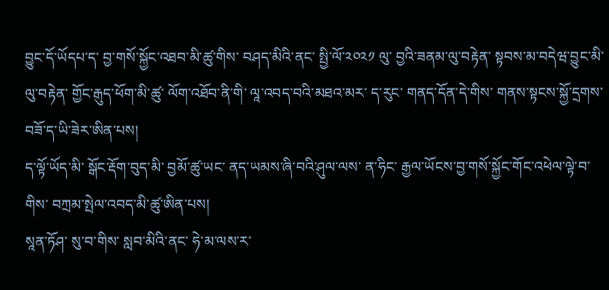བྱུང་དོ་ཡོདཔ་ད་ བྱ་གསོ་སྐྱོང་འཐབ་མི་ཚུ་གིས་ བཤད་མིའི་ནང་ སྤྱི་ལོ་༢༠༢༡ ལུ་ བྱའི་ཟནམ་ལུ་བརྟེན་ སྟབས་མ་བདེཝ་བྱུང་མི་ལུ་བརྟེན་ གྱོང་རྒུད་ཕོག་མི་ཚུ་ ལོག་འཐོབ་ནི་གི་ ལཱ་འབད་བའི་མཐའ་མར་ ད་རུང་ གནད་དོན་དེ་གིས་ གནས་སྟངས་སྐྱོ་དྲགས་བཟོ་ད་ཡི་ཟེར་ཨིན་པས།
ད་ལྟོ་ཡོད་མི་ སྒོང་རྡོག་བུད་མི་ བྱམོ་ཚུ་ཡང་ ནད་ཡམས་ཞི་བའི་ཤུལ་ལས་ ན་ཧིང་ རྒྱལ་ཡོངས་བྱ་གསོ་སྐྱོང་གོང་འཕེལ་ལྟེ་བ་གིས་ བཀྲམ་སྤེལ་འབད་མི་ཚུ་ཨིན་པས།
སཱན་ཏོཤ་ སུ་བ་གིས་ སླབ་མིའི་ནང་ ཧེ་མ་ལས་ར་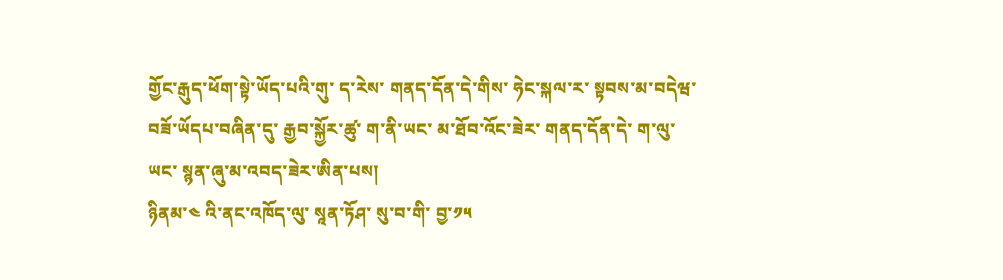གྱོང་རྒུད་ཕོག་སྟེ་ཡོད་པའི་གུ་ ད་རེས་ གནད་དོན་དེ་གིས་ ཧེང་སྐལ་ར་ སྟབས་མ་བདེཝ་བཟོ་ཡོདཔ་བཞིན་དུ་ རྒྱབ་སྐྱོར་ཚུ་ ག་ནི་ཡང་ མ་ཐོབ་འོང་ཟེར་ གནད་དོན་དེ་ ག་ལུ་ཡང་ སྙན་ཞུ་མ་འབད་ཟེར་ཨིན་པས།
ཉིནམ་༤ འི་ནང་འཁོད་ལུ་ སཱན་ཏོཤ་ སུ་བ་གི་ བྱ་༡༥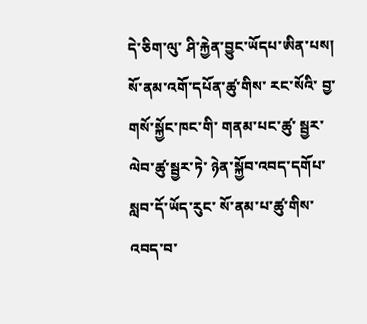དེ་ཅིག་ལུ་ ཤི་རྐྱེན་བྱུང་ཡོདཔ་ཨིན་པས།
སོ་ནམ་འགོ་དཔོན་ཚུ་གིས་ རང་སོའི་ བྱ་གསོ་སྐྱོང་ཁང་གི་ གནམ་པང་ཚུ་ སྦྱར་ལེབ་ཚུ་སྦྱར་ཏེ་ ཉེན་སྐྱོབ་འབད་དགོཔ་སླབ་དོ་ཡོད་རུང་ སོ་ནམ་པ་ཚུ་གིས་འབད་བ་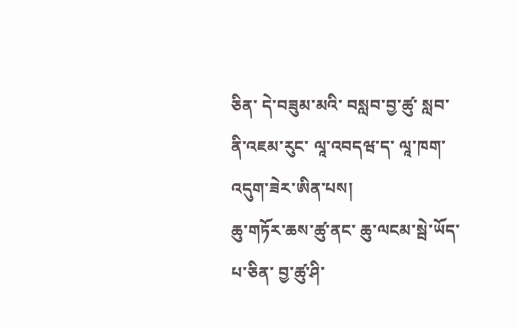ཅིན་ དེ་བཟུམ་མའི་ བསླབ་བྱ་ཚུ་ སླབ་ནི་འཇམ་རུང་ ལཱ་འབདཝ་ད་ ལཱ་ཁག་འདུག་ཟེར་ཨིན་པས།
ཆུ་གཏོར་ཆས་ཚུ་ནང་ ཆུ་ལངམ་སྦེ་ཡོད་པ་ཅིན་ བྱ་ཚུ་ཤི་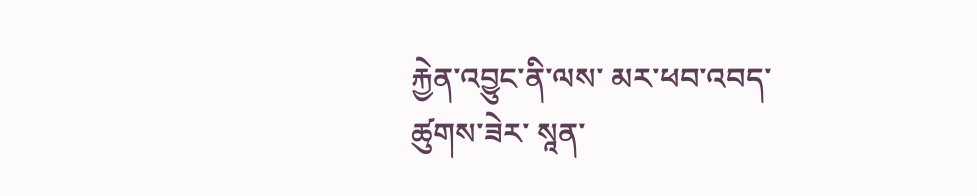རྐྱེན་འབྱུང་ནི་ལས་ མར་ཕབ་འབད་ཚུགས་ཟེར་ སཱན་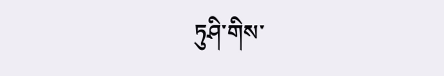ཏུཤི་གིས་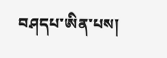བཤདཔ་ཨིན་པས།